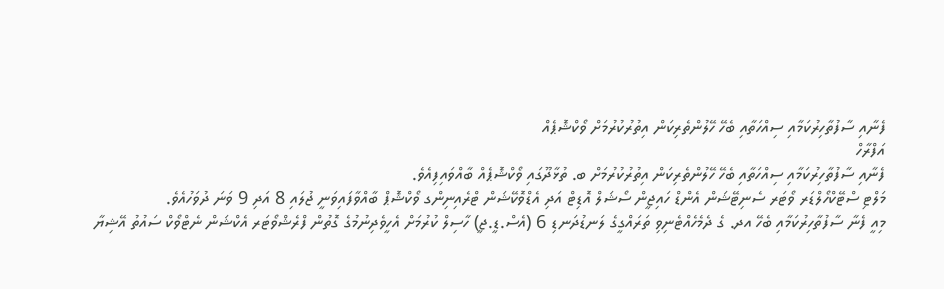ފެނާއި ސާފުތާހިރުކަމާއި ސިއްހަތާއި ބެހޭ ހޭލުންތެރިކަން އިތުރުކުރުމަށް ވޯކްޝޮޕެއް
އަފްރާހް
ފެނާއި ސާފުތާހިރުކަމާއި ސިއްހަތާއި ބެހޭ ހޭލުންތެރިކަން އިތުރުކުރުމަށް ބ. ތުޅާދޫގައި ވޯކްޝޮޕެއް ބާއްވައިފިއެވެ.
މަލްޓި ސްޓޭކްހޯލްޑަރ ވޯޓަރ ސެނިޓޭޝަން އެންޑް ހައިޖީން ސޯޝަލް އޮޑިޓް އަދި އެޑްވޮކޭޝަން ޓްރެއިނިންގ ވޯކްޝޮޕް ބާއްވާފައިވަނީ ޖުލައި 8 އަދި 9 ވަނަ ދުވަހުއެވެ.
މިއީ ފެނާ ސާފުތާހިރުކަމާއި ބެހޭ އދ. ގެ ދެމެހެއްޓެނިވި ތަރައްގީގެ ލަނޑުދަނޑި 6 (އެސް.ޑީ.ޖީ) ހާސިލް ކުރުމަށް އެހީވެދިނުމުގެ ގޮތުން ފްރެޝްވޯޓަރ އެކްޝަން ނެޓްވޯކް ސައުތު އޭޝިޔާ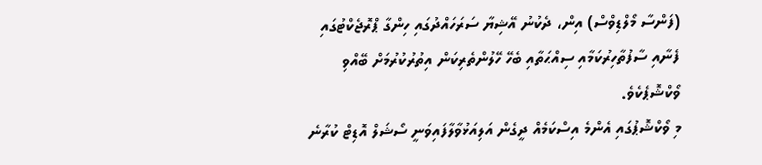(ފަންސާ މޯލްޑިވްސް) އިން، ދެކުނު އޭޝިޔާ ސަރަހައްދުގައި ހިންގާ ޕްރޮޖެކްޓުގައި ފެނާއި ސާފުތާހިރުކަމާއި ސިއްޙަތާއި ބެހޭ ހޭލުންތެރިކަން އިތުރުކުރުމަށް ބޭއްވި ވޯކްޝޮޕެކެވެ.
މި ވޯކްޝޮޕުގައި އެންމެ އިސްކަމެއް ދީގެން އަލިއަޅުވާލާފައިވަނީ ސޯޝަލް އޮޑިޓް ކުރާނެ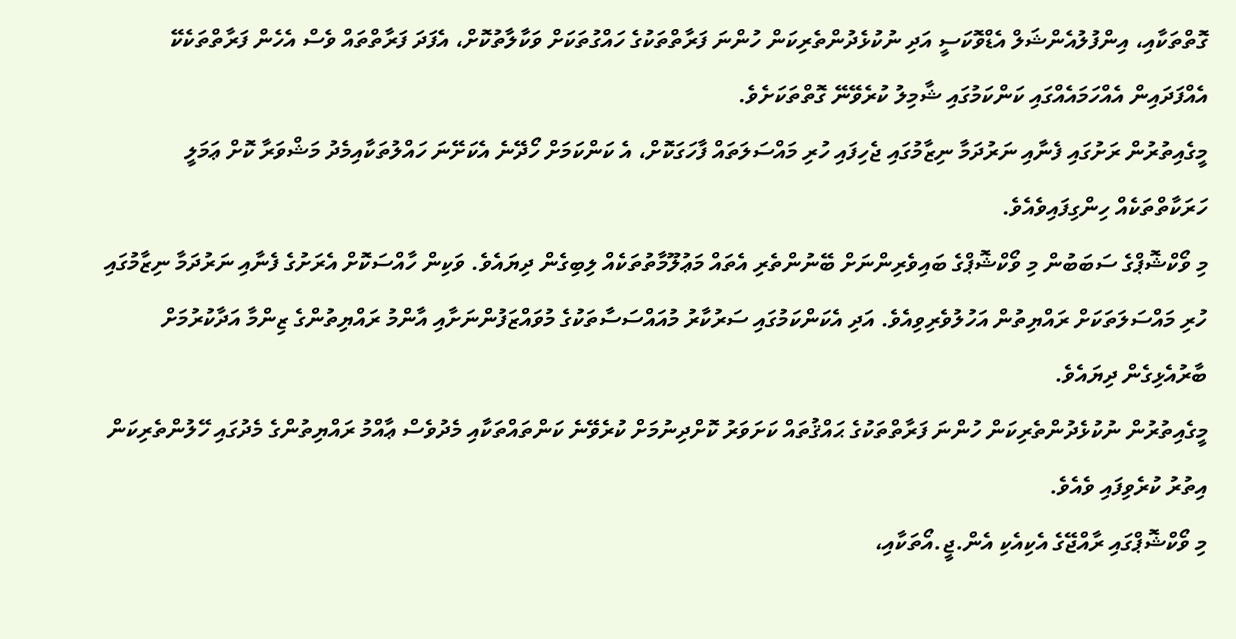ގޮތްތަކާއި، އިންފުލުއެންޝަލް އެޑްވޮކަސީ އަދި ނުކުޅެދުންތެރިކަން ހުންނަ ފަރާތްތަކުގެ ހައްގުތަކަށް ވަކާލާތުކޮށް، އެފަދަ ފަރާތްތައް ވެސް އެހެން ފަރާތްތަކެކޭ އެއްފަދައިން އެއްހަމައެއްގައި ކަންކަމުގައި ޝާމިލު ކުރެވޭނޭ ގޮތްތަކަށެވެ.
މީގެއިތުރުން ރަށުގައި ފެނާއި ނަރުދަމާ ނިޒާމުގައި ޖެހިފައި ހުރި މައްސަލަތައް ފާހަގަކޮށް، އެ ކަންކަމަށް ހޯދޭނެ އެކަށޭނަ ހައްލުތަކާއިމެދު މަޝްވަރާ ކޮށް ޢަމަލީ ހަރަކާތްތަކެއް ހިންގިފައިވެއެވެ.
މި ވޯކްޝޮޕްގެ ސަބަބުން މި ވޯކްޝޮޕްގެ ބައިވެރިންނަށް ބޭނުންތެރި އެތައް މަޢުލޫމާތުތަކެއް ލިބިގެން ދިޔައެވެ. ވަކިން ހާއްސަކޮށް އެރަށުގެ ފެނާއި ނަރުދަމާ ނިޒާމުގައި ހުރި މައްސަލަތަކަށް ރައްޔިތުން އަހުލުވެރިވިއެވެ. އަދި އެކަންކަމުގައި ސަރުކާރު މުއައްސަސާތަކުގެ މުވައްޒަފުންނަށާއި އާންމު ރައްޔިތުންގެ ޒިންމާ އަދާކުރުމަށް ބާރުއެޅިގެން ދިޔައެވެ.
މީގެއިތުރުން ނުކުޅެދުންތެރިކަން ހުންނަ ފަރާތްތަކުގެ ޙައްޤުތައް ކަށަވަރު ކޮށްދިނުމަށް ކުރެވޭނެ ކަންތައްތަކާއި މެދުވެސް ޢާއްމު ރައްޔިތުންގެ މެދުގައި ހޭލުންތެރިކަން އިތުރު ކުރެވިފައި ވެއެވެ.
މި ވޯކްޝޮޕްގައި ރާއްޖޭގެ އެކިއެކި އެން.ޖީ.އޯތަކާއި،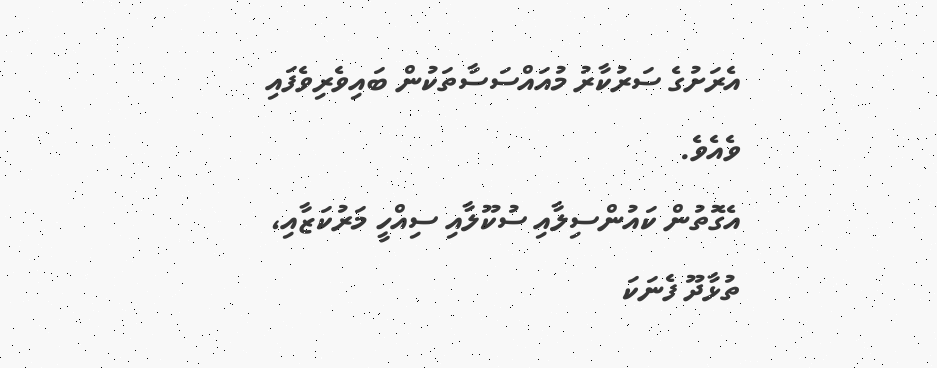އެރަށުގެ ސަރުކާރު މުއައްސަސާތަކުން ބައިވެރިވެފައި ވެއެވެ.
އެގޮތުން ކައުންސިލާއި ސުކޫލާއި ސިއްހީ މަރުކަޒާއި، ތުޅާދޫ ފެނަކަ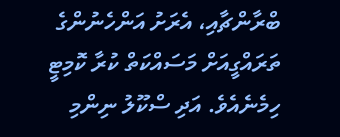ބްރާންޗާއި، އެރަށު އަންހެނުންގެ ތަރައްގީއަށް މަސައްކަތް ކުރާ ކޮމިޓީ ހިމެނެއެވެ. އަދި ސްކޫލު ނިންމި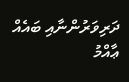ދަރިވަރުންނާއި ބައެއް ޢާއްމު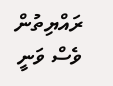ރައްޔިތުން ވެސް ވަނީ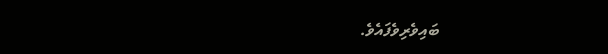ބައިވެރިވެފައެވެ.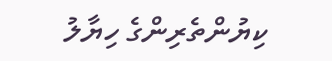ކިޔުންތެރިންގެ ހިޔާލު